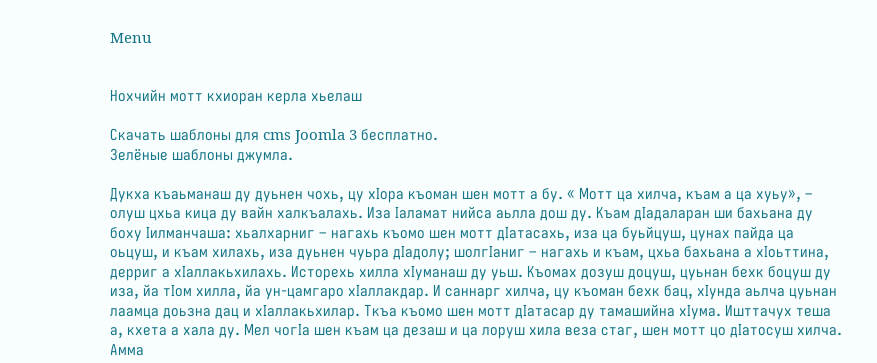Menu


Нохчийн мотт кхиоран керла хьелаш

Скачать шаблоны для cms Joomla 3 бесплатно.
Зелёные шаблоны джумла.

Дукха къаьманаш ду дуьнен чохь, цу хIора къоман шен мотт а бу. « Мотт ца хилча, къам а ца хуьу», – олуш цхьа кица ду вайн халкъалахь. Иза Iаламат нийса аьлла дош ду. Къам дIадаларан ши бахьана ду боху Iилманчаша: хьалхарниг – нагахь къомо шен мотт дIатасахь, иза ца буьйцуш, цунах пайда ца оьцуш, и къам хилахь, иза дуьнен чуьра дIадолу; шолгIаниг – нагахь и къам, цхьа бахьана а хIоьттина, дерриг а хIаллакьхилахь. Исторехь хилла хIуманаш ду уьш. Къомах дозуш доцуш, цуьнан бехк боцуш ду иза, йа тIом хилла, йа ун-цамгаро хIаллакдар. И саннарг хилча, цу къоман бехк бац, хIунда аьлча цуьнан лаамца доьзна дац и хIаллакьхилар. Ткъа къомо шен мотт дIатасар ду тамашийна хIума. Ишттачух теша а, кхета а хала ду. Мел чогIа шен къам ца дезаш и ца лоруш хила веза стаг, шен мотт цо дIатосуш хилча. Амма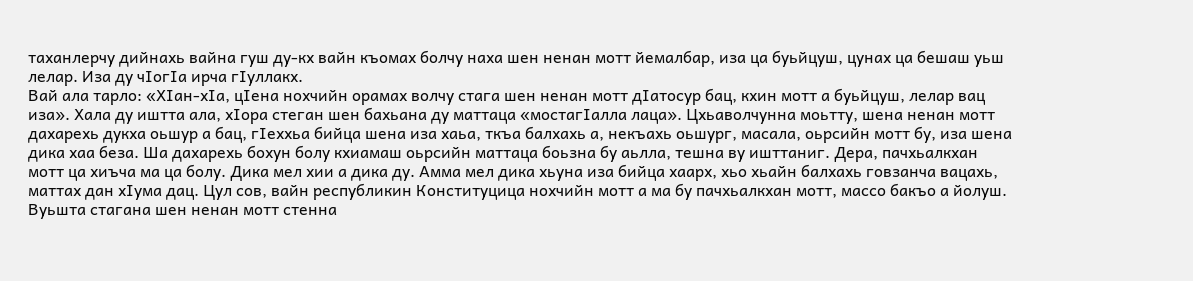таханлерчу дийнахь вайна гуш ду-кх вайн къомах болчу наха шен ненан мотт йемалбар, иза ца буьйцуш, цунах ца бешаш уьш лелар. Иза ду чIогIа ирча гIуллакх.
Вай ала тарло: «ХIан-хIа, цIена нохчийн орамах волчу стага шен ненан мотт дIатосур бац, кхин мотт а буьйцуш, лелар вац иза». Хала ду иштта ала, хIора стеган шен бахьана ду маттаца «мостагIалла лаца». Цхьаволчунна моьтту, шена ненан мотт дахарехь дукха оьшур а бац, гIеххьа бийца шена иза хаьа, ткъа балхахь а, некъахь оьшург, масала, оьрсийн мотт бу, иза шена дика хаа беза. Ша дахарехь бохун болу кхиамаш оьрсийн маттаца боьзна бу аьлла, тешна ву ишттаниг. Дера, пачхьалкхан мотт ца хиъча ма ца болу. Дика мел хии а дика ду. Амма мел дика хьуна иза бийца хаарх, хьо хьайн балхахь говзанча вацахь, маттах дан хIума дац. Цул сов, вайн республикин Конституцица нохчийн мотт а ма бу пачхьалкхан мотт, массо бакъо а йолуш.
Вуьшта стагана шен ненан мотт стенна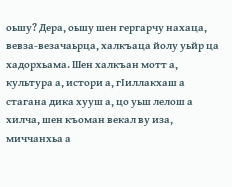оьшу? Дера, оьшу шен гергарчу нахаца, вевза-везачаьрца, халкъаца йолу уьйр ца хадорхьама. Шен халкъан мотт а, культура а, истори а, гIиллакхаш а стагана дика хууш а, цо уьш лелош а хилча, шен къоман векал ву иза, миччанхьа а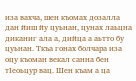иза вахча, шен къомах дозалла дан йиш йу цуьнан, цунах лаьцна диканиг ала а, дийца а аьтто бу цуьнан. Ткъа гонах болчара иза оцу къоман векал санна бен тIеоьцур вац. Шен къам а ца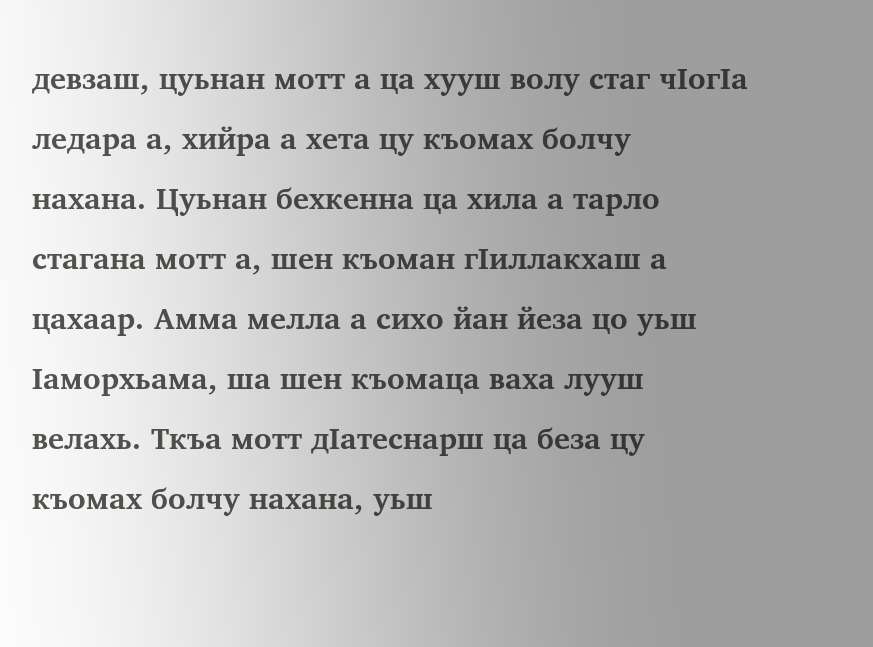девзаш, цуьнан мотт а ца хууш волу стаг чIогIа ледара а, хийра а хета цу къомах болчу нахана. Цуьнан бехкенна ца хила а тарло стагана мотт а, шен къоман гIиллакхаш а цахаар. Амма мелла а сихо йан йеза цо уьш Iаморхьама, ша шен къомаца ваха лууш велахь. Ткъа мотт дIатеснарш ца беза цу къомах болчу нахана, уьш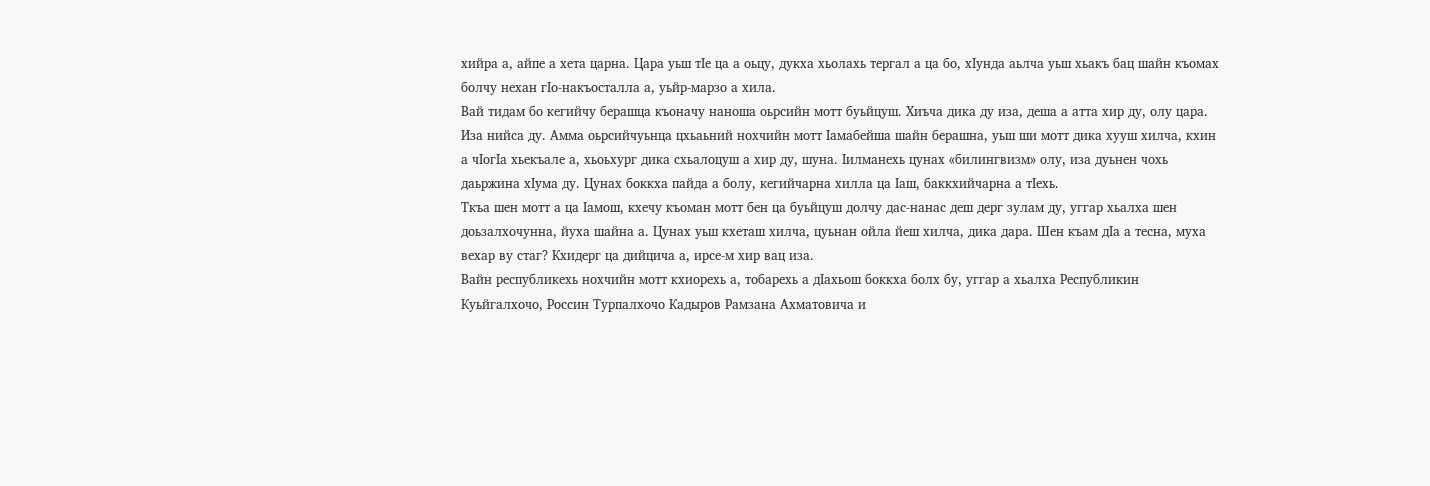хийра а, айпе а хета царна. Цара уьш тIе ца а оьцу, дукха хьолахь тергал а ца бо, хIунда аьлча уьш хьакъ бац шайн къомах болчу нехан гIо-накъосталла а, уьйр-марзо а хила.
Вай тидам бо кегийчу берашца къоначу наноша оьрсийн мотт буьйцуш. Хиъча дика ду иза, деша а атта хир ду, олу цара. Иза нийса ду. Амма оьрсийчуьнца цхьаьний нохчийн мотт Iамабейша шайн берашна, уьш ши мотт дика хууш хилча, кхин а чIогIа хьекъале а, хьоьхург дика схьалоцуш а хир ду, шуна. Iилманехь цунах «билингвизм» олу, иза дуьнен чохь даьржина хIума ду. Цунах боккха пайда а болу, кегийчарна хилла ца Iаш, баккхийчарна а тIехь.
Ткъа шен мотт а ца Iамош, кхечу къоман мотт бен ца буьйцуш долчу дас-нанас деш дерг зулам ду, уггар хьалха шен доьзалхочунна, йуха шайна а. Цунах уьш кхеташ хилча, цуьнан ойла йеш хилча, дика дара. Шен къам дIа а тесна, муха вехар ву стаг? Кхидерг ца дийцича а, ирсе-м хир вац иза.
Вайн республикехь нохчийн мотт кхиорехь а, тобарехь а дIахьош боккха болх бу, уггар а хьалха Республикин Куьйгалхочо, Россин Турпалхочо Кадыров Рамзана Ахматовича и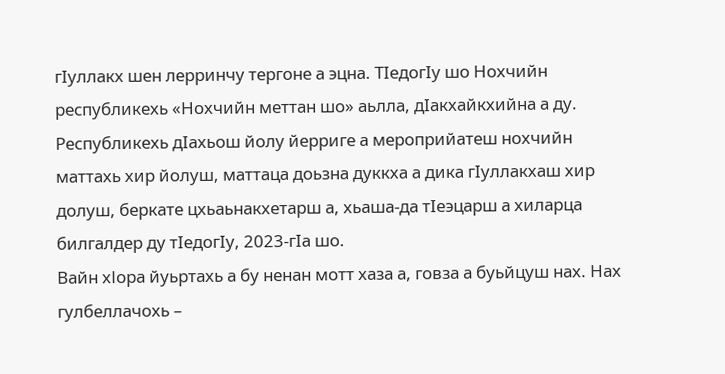гIуллакх шен лерринчу тергоне а эцна. ТIедогIу шо Нохчийн республикехь «Нохчийн меттан шо» аьлла, дIакхайкхийна а ду. Республикехь дIахьош йолу йерриге а мероприйатеш нохчийн маттахь хир йолуш, маттаца доьзна дуккха а дика гIуллакхаш хир долуш, беркате цхьаьнакхетарш а, хьаша-да тIеэцарш а хиларца билгалдер ду тIедогIу, 2023-гIа шо.
Вайн хІора йуьртахь а бу ненан мотт хаза а, говза а буьйцуш нах. Нах гулбеллачохь –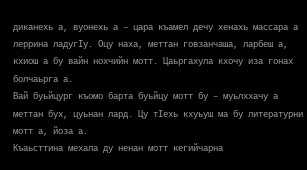диканехь а, вуонехь а – цара къамел дечу хенахь массара а леррина ладугІу. Оцу наха, меттан говзанчаша, ларбеш а, кхиош а бу вайн нохчийн мотт. Цаьргахула кхочу иза гонах болчаьрга а.
Вай буьйцург къомо барта буьйцу мотт бу – муьлххачу а меттан бух, цуьнан лард. Цу тІехь кхуьуш ма бу литературни мотт а, йоза а.
Къаьсттина мехала ду ненан мотт кегийчарна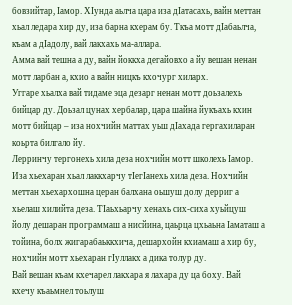бовзийтар, Іамор. ХІунда аьлча цара иза дІатасахь, вайн меттан хьал ледара хир ду, иза барна кхерам бу. Ткъа мотт дІабаьлча, къам а дІадолу, вай лакхахь ма-аллара.
Амма вай тешна а ду, вайн йоккха дегайовхо а йу вешан ненан мотт ларбан а, кхио а вайн ницкъ кхочург хиларх.
Уггаре хьалха вай тидаме эца дезарг ненан мотт доьзалехь бийцар ду. Доьзал цунах хербалар, цара шайна йукъахь кхин мотт бийцар – иза нохчийн маттах уьш дІахада гергахиларан коьрта билгало йу.
Лерринчу тергонехь хила деза нохчийн мотт школехь Iамор. Иза хьехаран хьал лаккхарчу тIегIанехь хила деза. Нохчийн меттан хьехархошна церан балхана оьшуш долу дерриг а хьелаш хилийта деза. ТIаьхьарчу хенахь сих-сиха хуьйцуш йолу дешаран программаш а нисйина, цаьрца цхьаьна Iаматаш а тойина, болх жигарабаьккхича, дешархойн кхиамаш а хир бу, нохчийн мотт хьехаран гIуллакх а дика толур ду.
Вай вешан къам кхечарел лакхара я лахара ду ца боху. Вай кхечу къаьмнел тоьлуш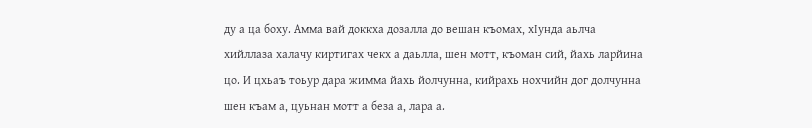ду а ца боху. Амма вай доккха дозалла до вешан къомах, хІунда аьлча хийллаза халачу киртигах чекх а даьлла, шен мотт, къоман сий, йахь ларйина цо. И цхьаъ тоьур дара жимма йахь йолчунна, кийрахь нохчийн дог долчунна шен къам а, цуьнан мотт а беза а, лара а.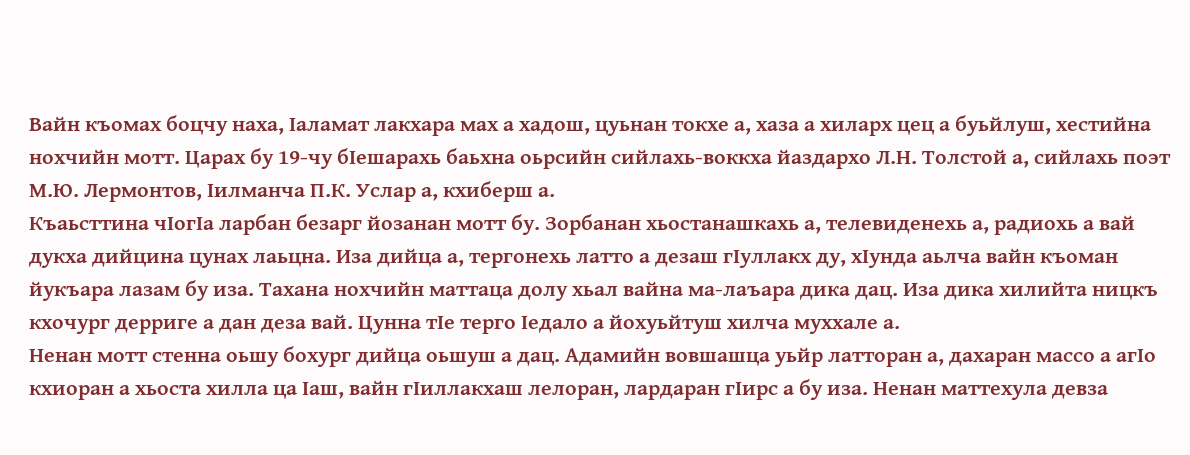Вайн къомах боцчу наха, Iаламат лакхара мах а хадош, цуьнан токхе а, хаза а хиларх цец а буьйлуш, хестийна нохчийн мотт. Царах бу 19-чу бIешарахь баьхна оьрсийн сийлахь-воккха йаздархо Л.Н. Толстой а, сийлахь поэт М.Ю. Лермонтов, Iилманча П.К. Услар а, кхиберш а.
Къаьсттина чIогIа ларбан безарг йозанан мотт бу. Зорбанан хьостанашкахь а, телевиденехь а, радиохь а вай дукха дийцина цунах лаьцна. Иза дийца а, тергонехь латто а дезаш гIуллакх ду, хIунда аьлча вайн къоман йукъара лазам бу иза. Тахана нохчийн маттаца долу хьал вайна ма-лаъара дика дац. Иза дика хилийта ницкъ кхочург дерриге а дан деза вай. Цунна тIе терго Iедало а йохуьйтуш хилча муххале а.
Ненан мотт стенна оьшу бохург дийца оьшуш а дац. Адамийн вовшашца уьйр латторан а, дахаран массо а агIо кхиоран а хьоста хилла ца Iаш, вайн гIиллакхаш лелоран, лардаран гIирс а бу иза. Ненан маттехула девза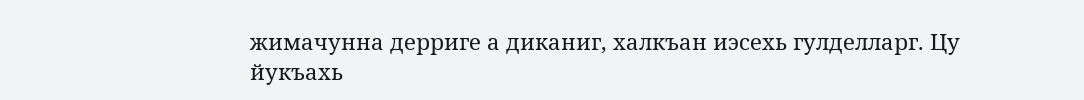жимачунна дерриге а диканиг, халкъан иэсехь гулделларг. Цу йукъахь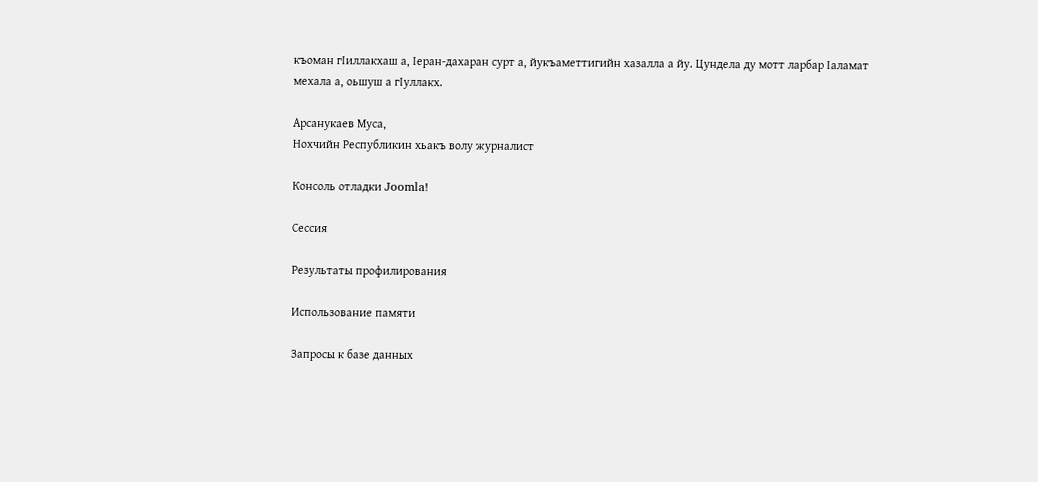къоман гIиллакхаш а, Iеран-дахаран сурт а, йукъаметтигийн хазалла а йу. Цундела ду мотт ларбар Iаламат мехала а, оьшуш а гIуллакх.

Арсанукаев Муса,
Нохчийн Республикин хьакъ волу журналист

Консоль отладки Joomla!

Сессия

Результаты профилирования

Использование памяти

Запросы к базе данных